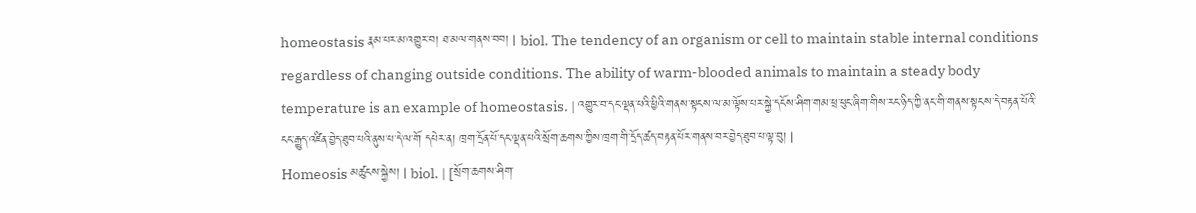homeostasis རྣམ་པར་མ་འགྱུར་བ། ཐ་མལ་གནས་བབ། | biol. The tendency of an organism or cell to maintain stable internal conditions regardless of changing outside conditions. The ability of warm-blooded animals to maintain a steady body temperature is an example of homeostasis. | འགྱུར་བ་དང་ལྡན་པའི་ཕྱིའི་གནས་སྟངས་ལ་མ་ལྟོས་པར་སྐྱེ་དངོས་ཤིག་གམ་ཕྲ་ཕུང་ཞིག་གིས་རང་ཉིད་ཀྱི་ནང་གི་གནས་སྟངས་དེ་བརྟན་པོའི་ངང་རྒྱུད་འཛིན་བྱེད་ཐུབ་པའི་ནུས་པ་དེ་ལ་གོ དཔེར་ན། ཁྲག་དྲོན་པོ་དང་ལྡན་པའི་སྲོག་ཆགས་ཀྱིས་ཁྲག་གི་དྲོད་ཚད་བརྟན་པོར་གནས་བར་བྱེད་ཐུབ་པ་ལྟ་བུ། |
Homeosis མཚུངས་སྐྱེས། | biol. | [སྲོག་ཆགས་ཤིག་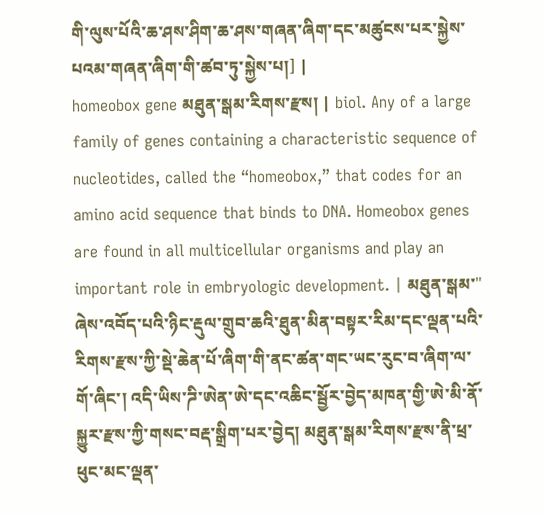གི་ལུས་པོའི་ཆ་ཤས་ཤིག་ཆ་ཤས་གཞན་ཞིག་དང་མཚུངས་པར་སྐྱེས་པའམ་གཞན་ཞིག་གི་ཚབ་ཏུ་སྐྱེས་པ།] |
homeobox gene མཐུན་སྒམ་རིགས་རྫས། | biol. Any of a large family of genes containing a characteristic sequence of nucleotides, called the “homeobox,” that codes for an amino acid sequence that binds to DNA. Homeobox genes are found in all multicellular organisms and play an important role in embryologic development. | མཐུན་སྒམ་" ཞེས་འབོད་པའི་ཉིང་རྡུལ་གྲུབ་ཆའི་ཐུན་མིན་བསྟར་རིམ་དང་ལྡན་པའི་རིགས་རྫས་ཀྱི་སྡེ་ཆེན་པོ་ཞིག་གི་ནང་ཚན་གང་ཡང་རུང་བ་ཞིག་ལ་གོ་ཞིང་། འདི་ཡིས་ཌི་ཨེན་ཨེ་དང་འཆིང་སྦྱོར་བྱེད་མཁན་གྱི་ཨེ་མི་ནོ་སྐྱུར་རྫས་ཀྱི་གསང་བརྡ་སྒྲིག་པར་བྱེད། མཐུན་སྒམ་རིགས་རྫས་ནི་ཕྲ་ཕུང་མང་ལྡན་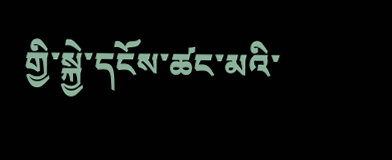གྱི་སྐྱེ་དངོས་ཚང་མའི་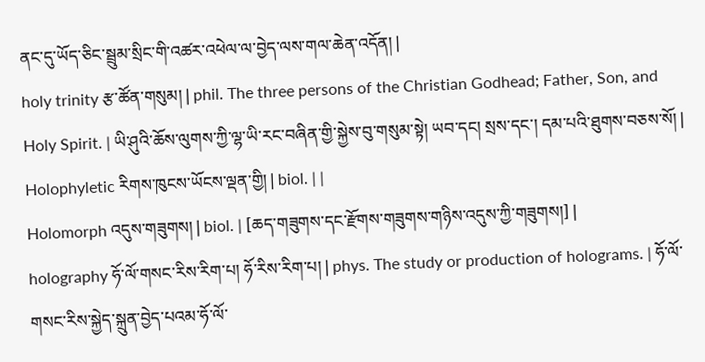ནང་དུ་ཡོད་ཅིང་སྦྲུམ་སྲིང་གི་འཚར་འཕེལ་ལ་བྱེད་ལས་གལ་ཆེན་འདོན། |
holy trinity རྩ་ཚོན་གསུམ། | phil. The three persons of the Christian Godhead; Father, Son, and Holy Spirit. | ཡི་ཤུའི་ཆོས་ལུགས་ཀྱི་ལྷ་ཡི་རང་བཞིན་གྱི་སྐྱེས་བུ་གསུམ་སྟེ། ཡབ་དང། སྲས་དང་། དམ་པའི་ཐུགས་བཅས་སོ། |
Holophyletic རིགས་ཁུངས་ཡོངས་ལྡན་གྱི། | biol. | |
Holomorph འདུས་གཟུགས། | biol. | [ཆད་གཟུགས་དང་རྫོགས་གཟུགས་གཉིས་འདུས་ཀྱི་གཟུགས།] |
holography ཧོ་ལོ་གསང་རིས་རིག་པ། ཧོ་རིས་རིག་པ། | phys. The study or production of holograms. | ཧོ་ལོ་གསང་རིས་སྐྱེད་སྐྲུན་བྱེད་པའམ་ཧོ་ལོ་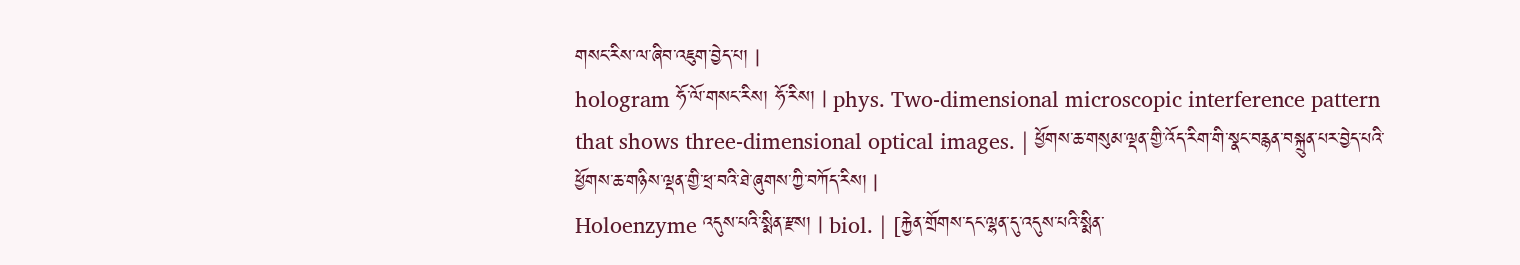གསང་རིས་ལ་ཞིབ་འཇུག་བྱེད་པ། |
hologram ཧོ་ལོ་གསང་རིས། ཧོ་རིས། | phys. Two-dimensional microscopic interference pattern that shows three-dimensional optical images. | ཕྱོགས་ཆ་གསུམ་ལྡན་གྱི་འོད་རིག་གི་སྣང་བརྙན་བསྐྲུན་པར་བྱེད་པའི་ཕྱོགས་ཆ་གཉིས་ལྡན་གྱི་ཕྲ་བའི་ཐེ་ཞུགས་ཀྱི་བཀོད་རིས། |
Holoenzyme འདུས་པའི་སྨིན་རྫས། | biol. | [རྐྱེན་གྲོགས་དང་ལྷན་དུ་འདུས་པའི་སྨིན་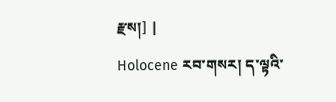རྫས།] |
Holocene རབ་གསར། ད་ལྟའི་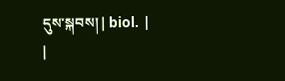དུས་སྐབས། | biol. | |